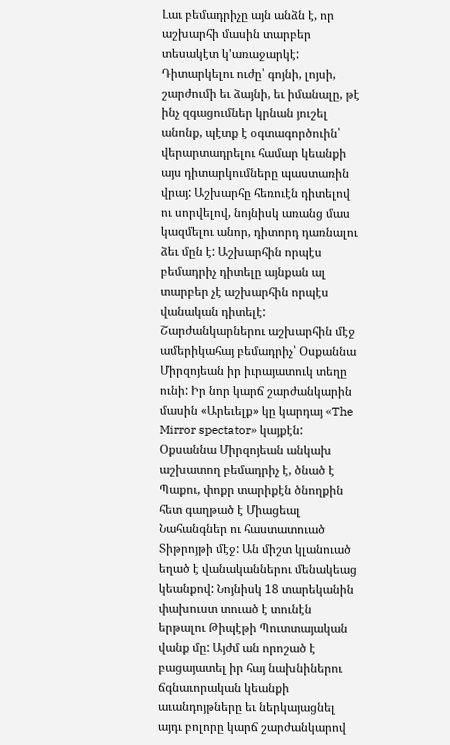Լաւ բեմադրիչը այն անձն է, որ աշխարհի մասին տարբեր տեսակէտ կ'առաջարկէ: Դիտարկելու ուժը՝ գոյնի, լոյսի, շարժումի եւ ձայնի, եւ իմանալը, թէ ինչ զգացումներ կրնան յուշել անոնք, պէտք է օգտագործուին՝ վերարտադրելու համար կեանքի այս դիտարկումները պաստառին վրայ: Աշխարհը հեռուէն դիտելով ու սորվելով, նոյնիսկ առանց մաս կազմելու անոր, դիտորդ դառնալու ձեւ մըն է: Աշխարհին որպէս բեմադրիչ դիտելը այնքան ալ տարբեր չէ աշխարհին որպէս վանական դիտելէ:
Շարժանկարներու աշխարհին մէջ ամերիկահայ բեմադրիչ՝ Օսքաննա Միրզոյեան իր իւրայատուկ տեղը ունի: Իր նոր կարճ շարժանկարին մասին «Արեւելք» կը կարդայ «The Mirror spectator» կայքէն:
Օքսաննա Միրզոյեան անկախ աշխատող բեմադրիչ է, ծնած է Պաքու, փոքր տարիքէն ծնողքին հետ գաղթած է Միացեալ Նահանգներ ու հաստատուած Տիթրոյթի մէջ: Ան միշտ կլանուած եղած է վանականներու մենակեաց կեանքով: Նոյնիսկ 18 տարեկանին փախուստ տուած է տունէն երթալու Թիպէթի Պուտտայական վանք մը: Այժմ ան որոշած է բացայատել իր հայ նախնիներու ճգնաւորական կեանքի աւանդոյթները եւ ներկայացնել այդւ բոլորը կարճ շարժանկարով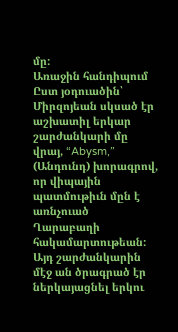մը:
Առաջին հանդիպում
Ըստ յօդուածին՝ Միրզոյեան սկսած էր աշխատիլ երկար շարժանկարի մը վրայ, “Abysm,” (Անդունդ) խորագրով, որ վիպային պատմութիւն մըն է առնչուած Ղարաբաղի հակամարտութեան: Այդ շարժանկարին մէջ ան ծրագրած էր ներկայացնել երկու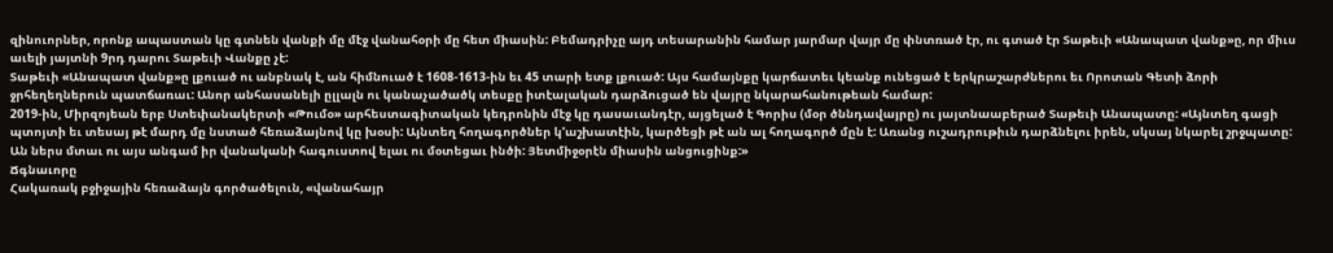զինուորներ, որոնք ապաստան կը գտնեն վանքի մը մէջ վանահօրի մը հետ միասին: Բեմադրիչը այդ տեսարանին համար յարմար վայր մը փնտռած էր, ու գտած էր Տաթեւի «Անապատ վանք»ը, որ միւս աւելի յայտնի 9րդ դարու Տաթեւի Վանքը չէ:
Տաթեւի «Անապատ վանք»ը լքուած ու անբնակ է, ան հիմնուած է 1608-1613-ին եւ 45 տարի ետք լքուած: Այս համայնքը կարճատեւ կեանք ունեցած է երկրաշարժներու եւ Որոտան Գետի ձորի ջրհեղեղներուն պատճառաւ: Անոր անհասանելի ըլլալն ու կանաչածածկ տեսքը իտէալական դարձուցած են վայրը նկարահանութեան համար:
2019-ին, Միրզոյեան երբ Ստեփանակերտի «Թումօ» արհեստագիտական կեդրոնին մէջ կը դասաւանդէր, այցելած է Գորիս (մօր ծննդավայրը) ու յայտնաաբերած Տաթեւի Անապատը: «Այնտեղ գացի պտոյտի եւ տեսայ թէ մարդ մը նստած հեռաձայնով կը խօսի: Այնտեղ հողագործներ կ'աշխատէին, կարծեցի թէ ան ալ հողագործ մըն է: Առանց ուշադրութիւն դարձնելու իրեն, սկսայ նկարել շրջպատը: Ան ներս մտաւ ու այս անգամ իր վանականի հագուստով ելաւ ու մօտեցաւ ինծի: Յետմիջօրէն միասին անցուցինք:»
Ճգնաւորը
Հակառակ բջիջային հեռաձայն գործածելուն, «վանահայր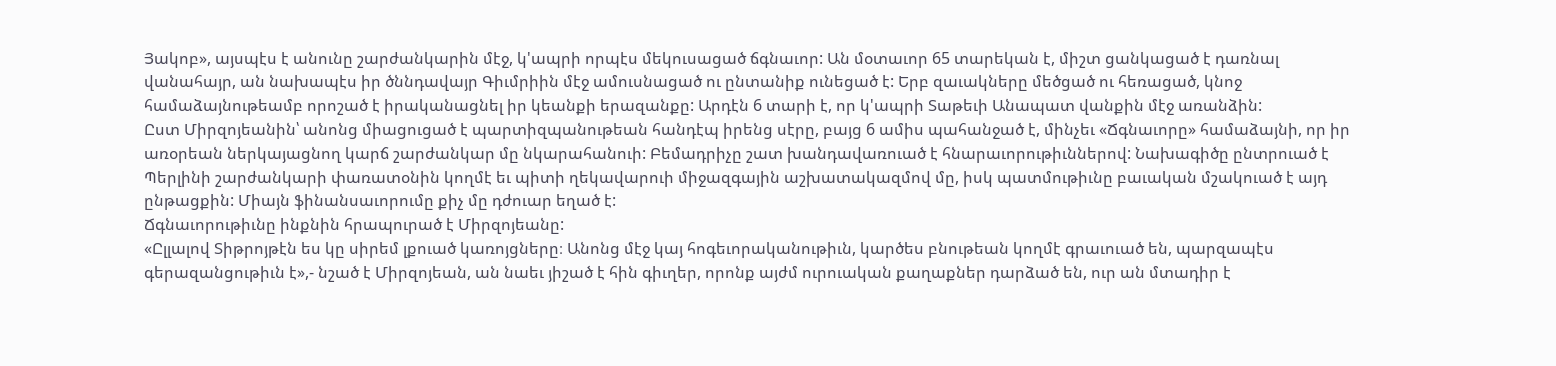Յակոբ», այսպէս է անունը շարժանկարին մէջ, կ'ապրի որպէս մեկուսացած ճգնաւոր: Ան մօտաւոր 65 տարեկան է, միշտ ցանկացած է դառնալ վանահայր, ան նախապէս իր ծննդավայր Գիւմրիին մէջ ամուսնացած ու ընտանիք ունեցած է: Երբ զաւակները մեծցած ու հեռացած, կնոջ համաձայնութեամբ որոշած է իրականացնել իր կեանքի երազանքը: Արդէն 6 տարի է, որ կ'ապրի Տաթեւի Անապատ վանքին մէջ առանձին:
Ըստ Միրզոյեանին՝ անոնց միացուցած է պարտիզպանութեան հանդէպ իրենց սէրը, բայց 6 ամիս պահանջած է, մինչեւ «Ճգնաւորը» համաձայնի, որ իր առօրեան ներկայացնող կարճ շարժանկար մը նկարահանուի: Բեմադրիչը շատ խանդավառուած է հնարաւորութիւններով: Նախագիծը ընտրուած է Պերլինի շարժանկարի փառատօնին կողմէ եւ պիտի ղեկավարուի միջազգային աշխատակազմով մը, իսկ պատմութիւնը բաւական մշակուած է այդ ընթացքին: Միայն ֆինանսաւորումը քիչ մը դժուար եղած է:
Ճգնաւորութիւնը ինքնին հրապուրած է Միրզոյեանը:
«Ըլլալով Տիթրոյթէն ես կը սիրեմ լքուած կառոյցները։ Անոնց մէջ կայ հոգեւորականութիւն, կարծես բնութեան կողմէ գրաւուած են, պարզապէս գերազանցութիւն է»,- նշած է Միրզոյեան, ան նաեւ յիշած է հին գիւղեր, որոնք այժմ ուրուական քաղաքներ դարձած են, ուր ան մտադիր է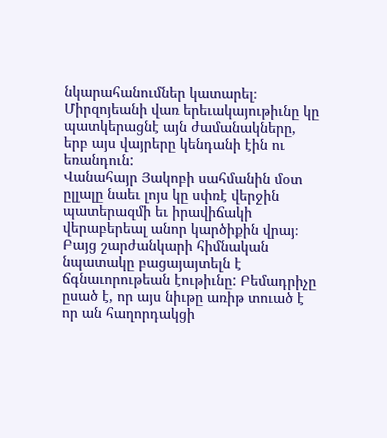նկարահանումներ կատարել։ Միրզոյեանի վառ երեւակայութիւնը կը պատկերացնէ այն ժամանակները, երբ այս վայրերը կենդանի էին ու եռանդուն:
Վանահայր Յակոբի սահմանին մօտ ըլլալը նաեւ լոյս կը սփռէ վերջին պատերազմի եւ իրավիճակի վերաբերեալ անոր կարծիքին վրայ։ Բայց շարժանկարի հիմնական նպատակը բացայայտելն է ճգնաւորութեան էութիւնը: Բեմադրիչը ըսած է, որ այս նիւթը առիթ տուած է որ ան հաղորդակցի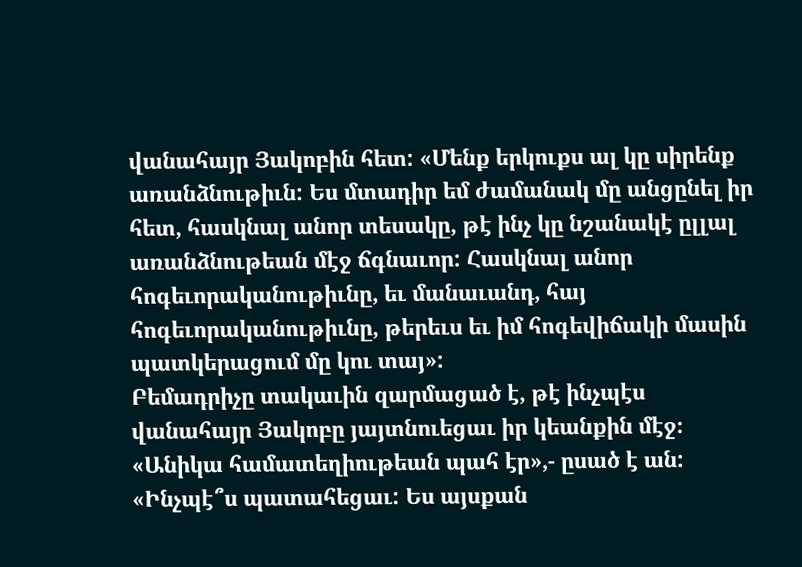վանահայր Յակոբին հետ: «Մենք երկուքս ալ կը սիրենք առանձնութիւն: Ես մտադիր եմ ժամանակ մը անցընել իր հետ, հասկնալ անոր տեսակը, թէ ինչ կը նշանակէ ըլլալ առանձնութեան մէջ ճգնաւոր: Հասկնալ անոր հոգեւորականութիւնը, եւ մանաւանդ, հայ հոգեւորականութիւնը, թերեւս եւ իմ հոգեվիճակի մասին պատկերացում մը կու տայ»:
Բեմադրիչը տակաւին զարմացած է, թէ ինչպէս վանահայր Յակոբը յայտնուեցաւ իր կեանքին մէջ։ «Անիկա համատեղիութեան պահ էր»,- ըսած է ան: «Ինչպէ՞ս պատահեցաւ: Ես այսքան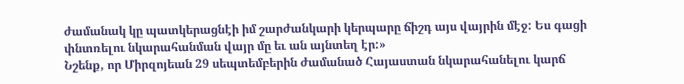ժամանակ կը պատկերացնէի իմ շարժանկարի կերպարը ճիշդ այս վայրին մէջ: Ես գացի փնտռելու նկարահանման վայր մը եւ ան այնտեղ էր:»
Նշենք, որ Միրզոյեան 29 սեպտեմբերին ժամանած Հայաստան նկարահանելու կարճ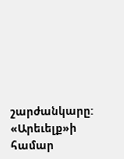շարժանկարը:
«Արեւելք»ի համար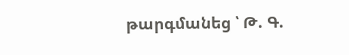թարգմանեց ՝ Թ. Գ.